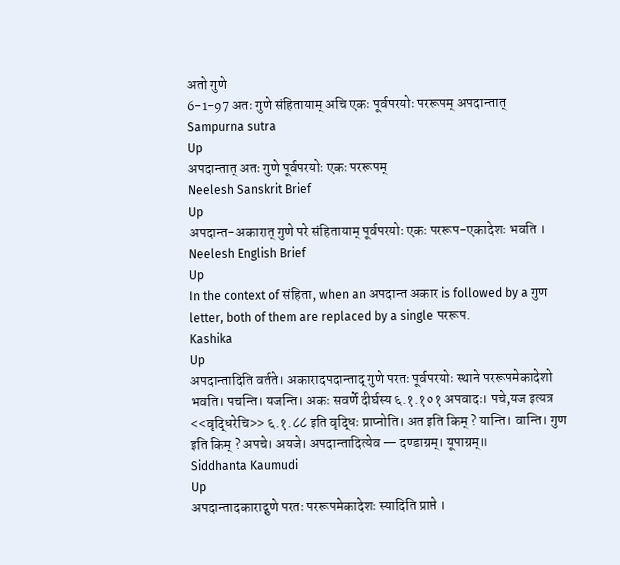अतो गुणे
6-1-97 अतः गुणे संहितायाम् अचि एकः पूर्वपरयोः पररूपम् अपदान्तात्
Sampurna sutra
Up
अपदान्तात् अतः गुणे पूर्वपरयोः एकः पररूपम्
Neelesh Sanskrit Brief
Up
अपदान्त-अकारात् गुणे परे संहितायाम् पूर्वपरयोः एकः पररूप-एकादेशः भवति ।
Neelesh English Brief
Up
In the context of संहिता, when an अपदान्त अकार is followed by a गुण letter, both of them are replaced by a single पररूप.
Kashika
Up
अपदान्तादिति वर्तते। अकारादपदान्ताद् गुणे परतः पूर्वपरयोः स्थाने पररूपमेकादेशो भवति। पचन्ति। यजन्ति। अकः सवर्णे दीर्घस्य ६.१.१०१ अपवादः। पचे,यज इत्यत्र <<वृद्धिरेचि>> ६.१.८८ इति वृद्धिः प्राप्नोति। अत इति किम् ? यान्ति। वान्ति। गुण इति किम् ? अपचे। अयजे। अपदान्तादित्येव — दण्डाग्रम्। यूपाग्रम्॥
Siddhanta Kaumudi
Up
अपदान्तादकाराद्गुणे परतः पररूपमेकादेशः स्यादिति प्राप्ते ।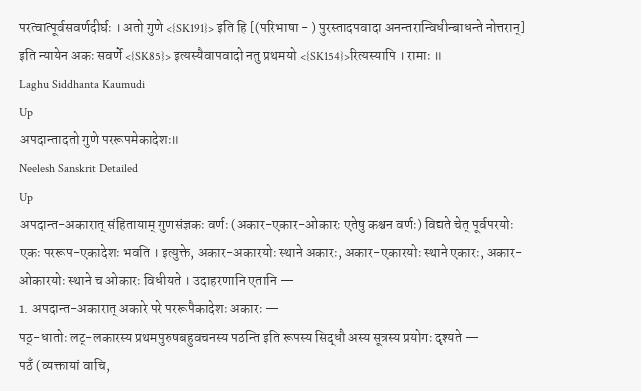परत्वात्पूर्वसवर्णदीर्घः । अतो गुणे <{SK191}> इति हि [(परिभाषा - ) पुरस्तादपवादा अनन्तरान्विधीन्बाधन्ते नोत्तरान्] इति न्यायेन अकः सवर्णे <{SK85}> इत्यस्यैवापवादो नतु प्रथमयो <{SK154}>रित्यस्यापि । रामाः ॥
Laghu Siddhanta Kaumudi
Up
अपदान्तादतो गुणे पररूपमेकादेशः॥
Neelesh Sanskrit Detailed
Up
अपदान्त-अकारात् संहितायाम् गुणसंज्ञकः वर्णः (अकार-एकार-ओकारः एतेषु कश्चन वर्णः) विद्यते चेत् पूर्वपरयोः एकः पररूप-एकादेशः भवति । इत्युक्ते, अकार-अकारयोः स्थाने अकारः, अकार-एकारयोः स्थाने एकारः, अकार-ओकारयोः स्थाने च ओकारः विधीयते । उदाहरणानि एतानि —
1. अपदान्त-अकारात् अकारे परे पररूपैकादेशः अकारः —
पठ्-धातोः लट्-लकारस्य प्रथमपुरुषबहुवचनस्य पठन्ति इति रूपस्य सिद्धौ अस्य सूत्रस्य प्रयोगः दृश्यते —
पठँ (व्यक्तायां वाचि,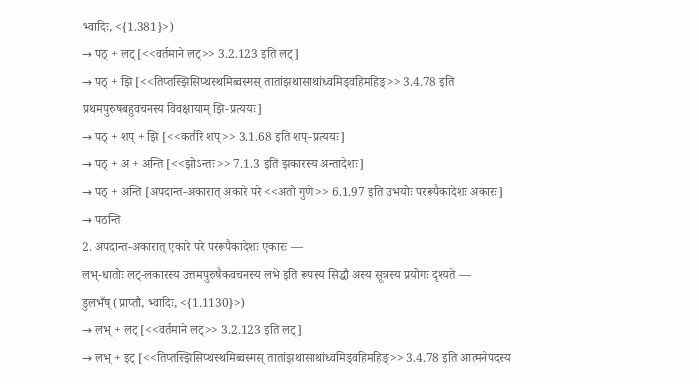भ्वादिः, <{1.381}>)
→ पठ् + लट् [<<वर्तमाने लट्>> 3.2.123 इति लट्]
→ पठ् + झि [<<तिप्तस्झिसिप्थस्थमिब्वस्मस् तातांझथासाथांध्वमिड्वहिमहिङ्>> 3.4.78 इति प्रथमपुरुषबहुवचनस्य विवक्षायाम् झि-प्रत्ययः]
→ पठ् + शप् + झि [<<कर्तरि शप्>> 3.1.68 इति शप्-प्रत्ययः]
→ पठ् + अ + अन्ति [<<झोऽन्तः>> 7.1.3 इति झकारस्य अन्तादेशः]
→ पठ् + अन्ति [अपदान्त-अकारात् अकारे परे <<अतो गुणे>> 6.1.97 इति उभयोः पररूपैकादेशः अकारः]
→ पठन्ति
2. अपदान्त-अकारात् एकारे परे पररूपैकादेशः एकारः —
लभ्-धातोः लट्-लकारस्य उत्तमपुरुषैकवचनस्य लभे इति रूपस्य सिद्धौ अस्य सूत्रस्य प्रयोगः दृश्यते —
डुलभँष् (प्राप्तौ, भ्वादिः, <{1.1130}>)
→ लभ् + लट् [<<वर्तमाने लट्>> 3.2.123 इति लट्]
→ लभ् + इट् [<<तिप्तस्झिसिप्थस्थमिब्वस्मस् तातांझथासाथांध्वमिड्वहिमहिङ्>> 3.4.78 इति आत्मनेपदस्य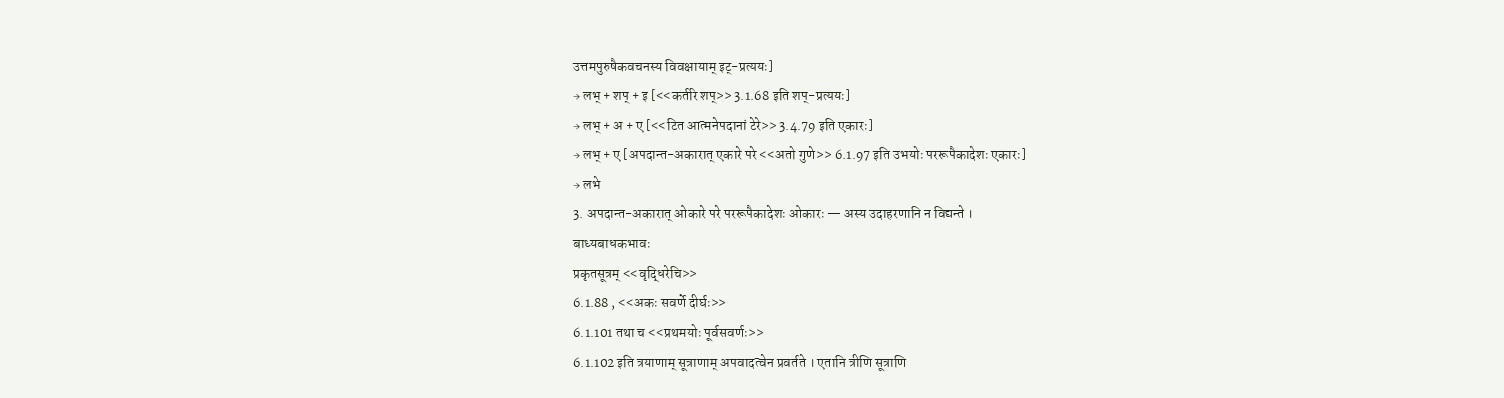उत्तमपुरुषैकवचनस्य विवक्षायाम् इट्-प्रत्ययः]
→ लभ् + शप् + इ [<<कर्तरि शप्>> 3.1.68 इति शप्-प्रत्ययः]
→ लभ् + अ + ए [<<टित आत्मनेपदानां टेरे>> 3.4.79 इति एकारः]
→ लभ् + ए [अपदान्त-अकारात् एकारे परे <<अतो गुणे>> 6.1.97 इति उभयोः पररूपैकादेशः एकारः]
→ लभे
3. अपदान्त-अकारात् ओकारे परे पररूपैकादेशः ओकारः — अस्य उदाहरणानि न विद्यन्ते ।
बाध्यबाधकभावः
प्रकृतसूत्रम् <<वृद्धिरेचि>>
6.1.88 , <<अकः सवर्णे दीर्घः>>
6.1.101 तथा च <<प्रथमयोः पूर्वसवर्णः>>
6.1.102 इति त्रयाणाम् सूत्राणाम् अपवादत्वेन प्रवर्तते । एतानि त्रीणि सूत्राणि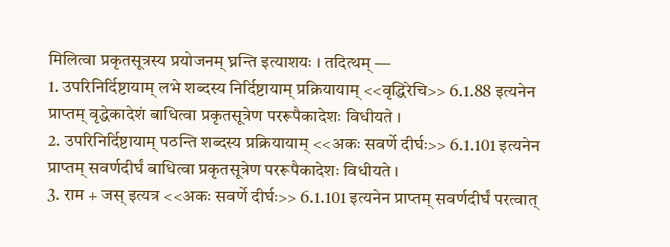मिलित्वा प्रकृतसूत्रस्य प्रयोजनम् घ्नन्ति इत्याशयः । तदित्थम् —
1. उपरिनिर्दिष्टायाम् लभे शब्दस्य निर्दिष्टायाम् प्रक्रियायाम् <<वृद्धिरेचि>> 6.1.88 इत्यनेन प्राप्तम् वृद्धेकादेशं बाधित्वा प्रकृतसूत्रेण पररूपैकादेशः विधीयते ।
2. उपरिनिर्दिष्टायाम् पठन्ति शब्दस्य प्रक्रियायाम् <<अकः सवर्णे दीर्घः>> 6.1.101 इत्यनेन प्राप्तम् सवर्णदीर्घं बाधित्वा प्रकृतसूत्रेण पररूपैकादेशः विधीयते ।
3. राम + जस् इत्यत्र <<अकः सवर्णे दीर्घः>> 6.1.101 इत्यनेन प्राप्तम् सवर्णदीर्घं परत्वात्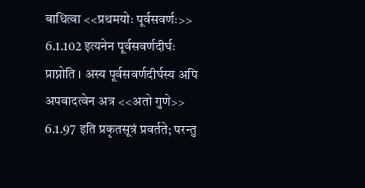बाधित्वा <<प्रथमयोः पूर्वसवर्णः>> 6.1.102 इत्यनेन पूर्वसवर्णदीर्घः प्राप्नोति । अस्य पूर्वसवर्णदीर्घस्य अपि अपवादत्वेन अत्र <<अतो गुणे>> 6.1.97 इति प्रकृतसूत्रं प्रवर्तते; परन्तु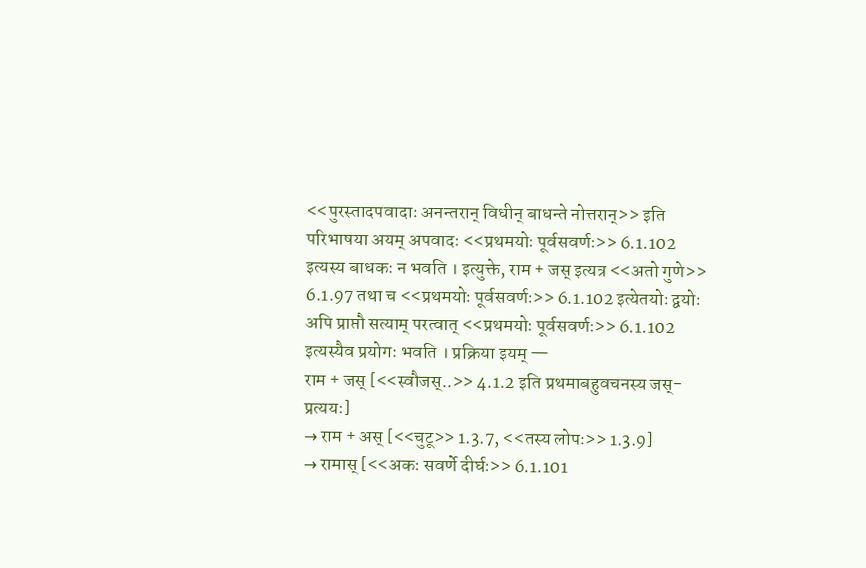<<पुरस्तादपवादाः अनन्तरान् विधीन् बाधन्ते नोत्तरान्>> इति परिभाषया अयम् अपवादः <<प्रथमयोः पूर्वसवर्णः>> 6.1.102 इत्यस्य बाधकः न भवति । इत्युक्ते, राम + जस् इत्यत्र <<अतो गुणे>> 6.1.97 तथा च <<प्रथमयोः पूर्वसवर्णः>> 6.1.102 इत्येतयोः द्वयोः अपि प्राप्तौ सत्याम् परत्वात् <<प्रथमयोः पूर्वसवर्णः>> 6.1.102 इत्यस्यैव प्रयोगः भवति । प्रक्रिया इयम् —
राम + जस् [<<स्वौजस्..>> 4.1.2 इति प्रथमाबहुवचनस्य जस्-प्रत्ययः]
→ राम + अस् [<<चुटू>> 1.3.7, <<तस्य लोपः>> 1.3.9]
→ रामास् [<<अकः सवर्णे दीर्घः>> 6.1.101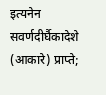इत्यनेन सवर्णदीर्घैकादेशे (आकारे) प्राप्ते;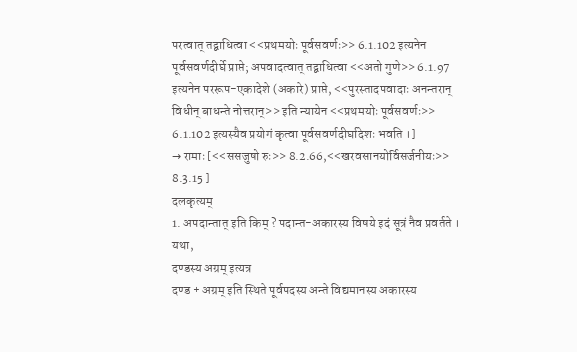परत्वात् तद्बाधित्वा <<प्रथमयोः पूर्वसवर्णः>> 6.1.102 इत्यनेन पूर्वसवर्णदीर्घे प्राप्ते; अपवादत्वात् तद्बाधित्वा <<अतो गुणे>> 6.1.97 इत्यनेन पररूप-एकादेशे (अकारे) प्राप्ते, <<पुरस्तादपवादाः अनन्तरान् विधीन् बाधन्ते नोत्तरान्>> इति न्यायेन <<प्रथमयोः पूर्वसवर्णः>> 6.1.102 इत्यस्यैव प्रयोगं कृत्वा पूर्वसवर्णदीर्घादेशः भवति ।]
→ रामाः [<<ससजुषो रुः>> 8.2.66,<<खरवसानयोर्विसर्जनीयः>> 8.3.15 ]
दलकृत्यम्
1. अपदान्तात् इति किम् ? पदान्त-अकारस्य विषये इदं सूत्रं नैव प्रवर्तते । यथा,
दण्डस्य अग्रम् इत्यत्र
दण्ड + अग्रम् इति स्थिते पूर्वपदस्य अन्ते विद्यमानस्य अकारस्य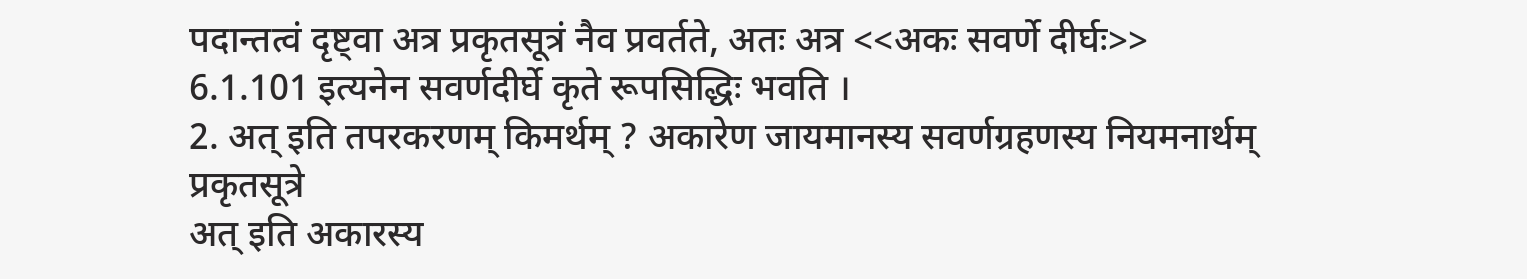पदान्तत्वं दृष्ट्वा अत्र प्रकृतसूत्रं नैव प्रवर्तते, अतः अत्र <<अकः सवर्णे दीर्घः>>
6.1.101 इत्यनेन सवर्णदीर्घे कृते रूपसिद्धिः भवति ।
2. अत् इति तपरकरणम् किमर्थम् ? अकारेण जायमानस्य सवर्णग्रहणस्य नियमनार्थम् प्रकृतसूत्रे
अत् इति अकारस्य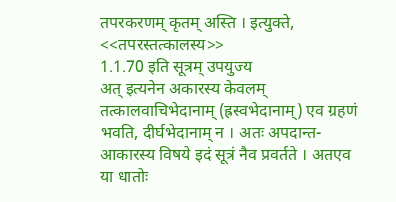तपरकरणम् कृतम् अस्ति । इत्युक्ते, <<तपरस्तत्कालस्य>>
1.1.70 इति सूत्रम् उपयुज्य
अत् इत्यनेन अकारस्य केवलम् तत्कालवाचिभेदानाम् (ह्रस्वभेदानाम्) एव ग्रहणं भवति, दीर्घभेदानाम् न । अतः अपदान्त-आकारस्य विषये इदं सूत्रं नैव प्रवर्तते । अतएव
या धातोः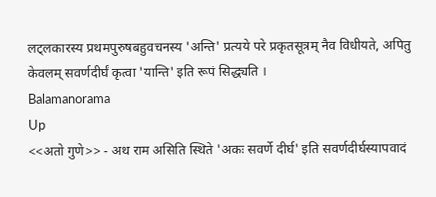लट्लकारस्य प्रथमपुरुषबहुवचनस्य 'अन्ति' प्रत्यये परे प्रकृतसूत्रम् नैव विधीयते, अपितु केवलम् सवर्णदीर्घं कृत्वा 'यान्ति' इति रूपं सिद्ध्यति ।
Balamanorama
Up
<<अतो गुणे>> - अथ राम असिति स्थिते 'अकः सवर्णे दीर्घ' इति सवर्णदीर्घस्यापवादं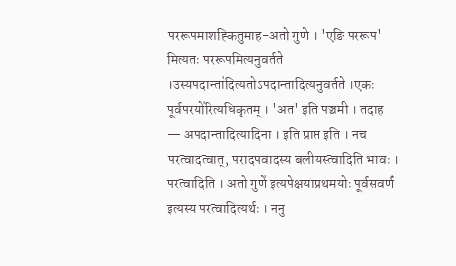पररूपमाशह्कितुमाह-अतो गुणे । 'एङि पररूप' मित्यतः पररूपमित्यनुवर्तते ।उस्यपदान्ता॑दित्यतोऽपदान्तादित्यनुवर्तते ।एकः पूर्वपरयो॑रित्यधिकृतम् । 'अत' इति पञ्चमी । तदाह — अपदान्तादित्यादिना । इति प्राप्त इति । नच परत्वादत्वात्, परादपवादस्य बलीयस्त्वादिति भावः । परत्वादिति । अतो गुणे॑ इत्यपेक्षयाप्रथमयोः पूर्वसवर्ण॑ इत्यस्य परत्वादित्यर्थः । ननु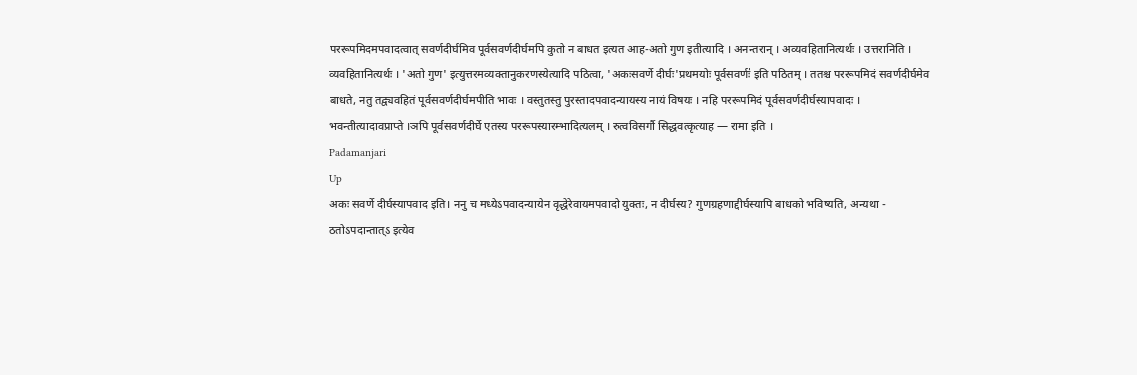पररूपमिदमपवादत्वात् सवर्णदीर्घमिव पूर्वसवर्णदीर्घमपि कुतो न बाधत इत्यत आह-अतो गुण इतीत्यादि । अनन्तरान् । अव्यवहितानित्यर्थः । उत्तरानिति । व्यवहितानित्यर्थः । 'अतो गुण' इत्युत्तरमव्यक्तानुकरणस्येत्यादि पठित्वा, 'अकःसवर्णे दीर्घः'प्रथमयोः पूर्वसवर्णः॑ इति पठितम् । ततश्च पररूपमिदं सवर्णदीर्घमेव बाधते, नतु तद्व्यवहितं पूर्वसवर्णदीर्घमपीति भावः । वस्तुतस्तु पुरस्तादपवादन्यायस्य नायं विषयः । नहि पररूपमिदं पूर्वसवर्णदीर्घस्यापवादः । भवन्तीत्यादावप्राप्ते ।ञपि पूर्वसवर्णदीर्घे एतस्य पररूपस्यारम्भादित्यलम् । रुत्वविसर्गौ सिद्धवत्कृत्याह — रामा इति ।
Padamanjari
Up
अकः सवर्णे दीर्घस्यापवाद इति। ननु च मध्येऽपवादन्यायेन वृद्धेरेवायमपवादो युक्तः, न दीर्घस्य? गुणग्रहणाद्दीर्घस्यापि बाधको भविष्यति, अन्यथा - ठतोऽपदान्तात्ऽ इत्येव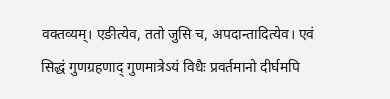वक्तव्यम्। एङीत्येव, ततो जुसि च, अपदान्तादित्येव। एवं सिद्धं गुणग्रहणाद् गुणमात्रेऽयं विधैः प्रवर्तमानो दीर्घमपि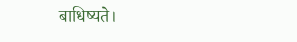बाधिष्यते।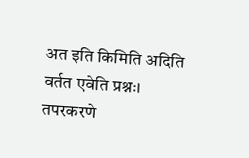अत इति किमिति अदिति वर्तत एवेति प्रश्नः। तपरकरणे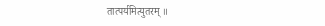तात्पर्यमित्युतरम् ॥